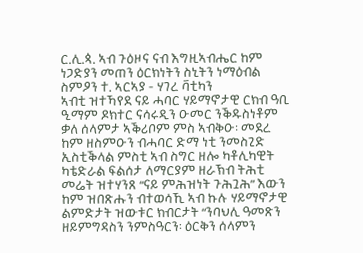ር.ሊ.ጳ. ኣብ ጉዕዞና ናብ እግዚኣብሔር ከም ነጋድያን መጠን ዕርክነትን ስኒትን ነማዕብል
ስምዖን ተ. ኣርኣያ - ሃገረ ቫቲካን
ኣብቲ ዝተኻየደ ናይ ሓባር ሃይማኖታዊ ርክብ ዓቢ ዒማም ዶክተር ናሳሩዲን ዑመር ንቕዱስነቶም ቃለ ሰላምታ ኣቕሪቦም ምስ ኣብቅዑ፡ መደረ ከም ዘስምዑን ብሓባር ድማ ነቲ ንመስጊድ ኢስቲቕላል ምስቲ ኣብ ስግር ዘሎ ካቶሊካዊት ካቴድራል ፍልሰታ ለማርያም ዘራኽብ ትሕቲ መሬት ዝተሃንጸ “ናይ ምሕዝነት ጉሕጓሕ” እውን ከም ዝበጽሑን ብተወሳኺ ኣብ ኩሉ ሃይማኖታዊ ልምድታት ዝውቱር ክብርታት “ንባህሊ ዓመጽን ዘይምግዳስን ንምስዓርን፡ ዕርቅን ሰላምን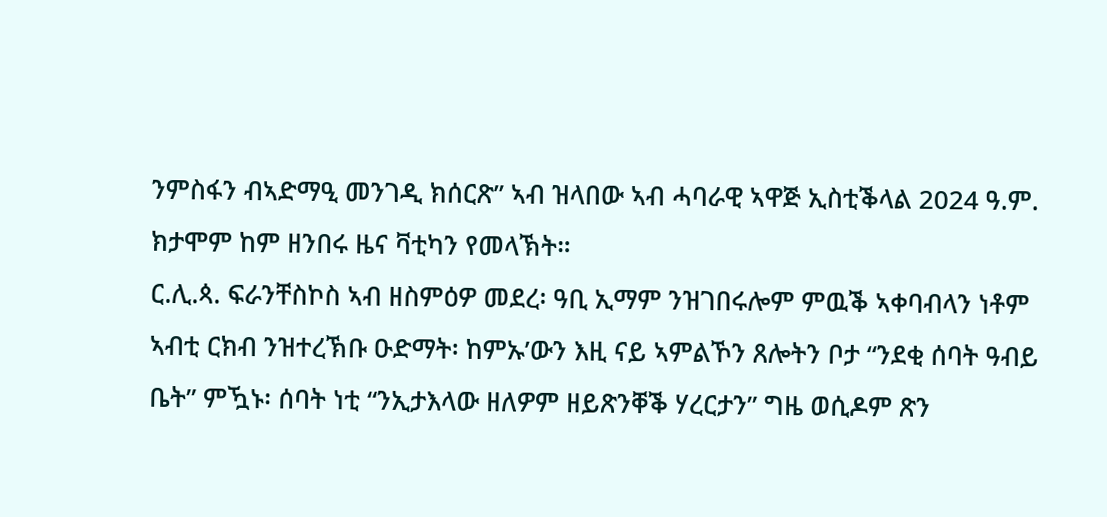ንምስፋን ብኣድማዒ መንገዲ ክሰርጽ” ኣብ ዝላበው ኣብ ሓባራዊ ኣዋጅ ኢስቲቕላል 2024 ዓ.ም. ክታሞም ከም ዘንበሩ ዜና ቫቲካን የመላኽት።
ር.ሊ.ጳ. ፍራንቸስኮስ ኣብ ዘስምዕዎ መደረ፡ ዓቢ ኢማም ንዝገበሩሎም ምዉቕ ኣቀባብላን ነቶም ኣብቲ ርክብ ንዝተረኽቡ ዑድማት፡ ከምኡ’ውን እዚ ናይ ኣምልኾን ጸሎትን ቦታ “ንደቂ ሰባት ዓብይ ቤት” ምዃኑ፡ ሰባት ነቲ “ንኢታእላው ዘለዎም ዘይጽንቐቕ ሃረርታን” ግዜ ወሲዶም ጽን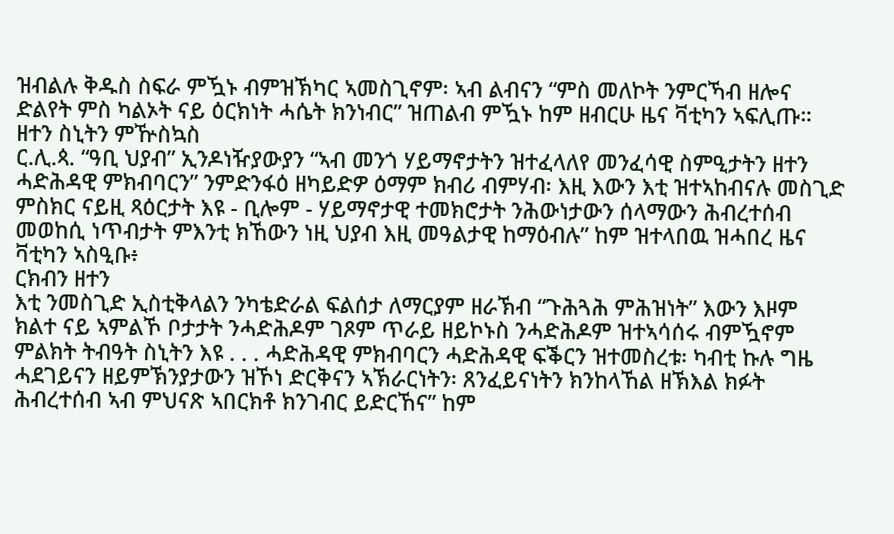ዝብልሉ ቅዱስ ስፍራ ምዃኑ ብምዝኽካር ኣመስጊኖም፡ ኣብ ልብናን “ምስ መለኮት ንምርኻብ ዘሎና ድልየት ምስ ካልኦት ናይ ዕርክነት ሓሴት ክንነብር” ዝጠልብ ምዃኑ ከም ዘብርሁ ዜና ቫቲካን ኣፍሊጡ።
ዘተን ስኒትን ምዅስኳስ
ር.ሊ.ጳ. “ዓቢ ህያብ” ኢንዶነዥያውያን “ኣብ መንጎ ሃይማኖታትን ዝተፈላለየ መንፈሳዊ ስምዒታትን ዘተን ሓድሕዳዊ ምክብባርን” ንምድንፋዕ ዘካይድዎ ዕማም ክብሪ ብምሃብ፡ እዚ እውን እቲ ዝተኣከብናሉ መስጊድ ምስክር ናይዚ ጻዕርታት እዩ - ቢሎም - ሃይማኖታዊ ተመክሮታት ንሕውነታውን ሰላማውን ሕብረተሰብ መወከሲ ነጥብታት ምእንቲ ክኸውን ነዚ ህያብ እዚ መዓልታዊ ከማዕብሉ” ከም ዝተላበዉ ዝሓበረ ዜና ቫቲካን ኣስዒቡ፥
ርክብን ዘተን
እቲ ንመስጊድ ኢስቲቅላልን ንካቴድራል ፍልሰታ ለማርያም ዘራኽብ “ጉሕጓሕ ምሕዝነት” እውን እዞም ክልተ ናይ ኣምልኾ ቦታታት ንሓድሕዶም ገጾም ጥራይ ዘይኮኑስ ንሓድሕዶም ዝተኣሳሰሩ ብምዃኖም ምልክት ትብዓት ስኒትን እዩ . . . ሓድሕዳዊ ምክብባርን ሓድሕዳዊ ፍቕርን ዝተመስረቱ፡ ካብቲ ኩሉ ግዜ ሓደገይናን ዘይምኽንያታውን ዝኾነ ድርቅናን ኣኽራርነትን፡ ጸንፈይናነትን ክንከላኸል ዘኽእል ክፉት ሕብረተሰብ ኣብ ምህናጽ ኣበርክቶ ክንገብር ይድርኸና” ከም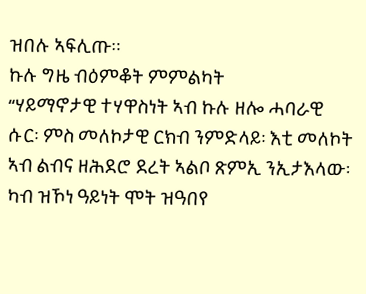ዝበሉ ኣፍሊጡ።
ኩሉ ግዜ ብዕምቆት ምምልካት
“ሃይማኖታዊ ተሃዋስነት ኣብ ኩሉ ዘሎ ሓባራዊ ሱር፡ ምስ መለኮታዊ ርክብ ንምድላይ፡ እቲ መለኮት ኣብ ልብና ዘሕደሮ ደረት ኣልቦ ጽምኢ ንኢታእላው፡ ካብ ዝኾነ ዓይነት ሞት ዝዓበየ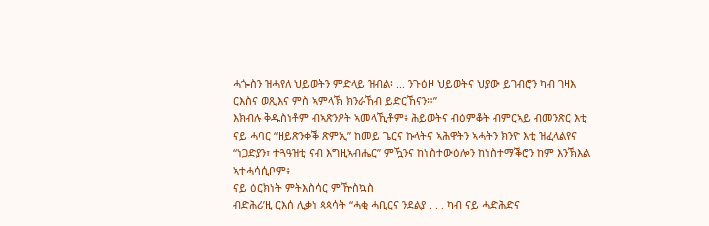ሓጐስን ዝሓየለ ህይወትን ምድላይ ዝብል፡ ... ንጉዕዞ ህይወትና ህያው ይገብሮን ካብ ገዛእ ርእስና ወጺእና ምስ ኣምላኽ ክንራኸብ ይድርኸናን።”
እክብሉ ቅዱስነቶም ብኣጽንዖት ኣመላኺቶም፥ ሕይወትና ብዕምቆት ብምርኣይ ብመንጽር እቲ ናይ ሓባር “ዘይጽንቀቕ ጽምኢ” ከመይ ጌርና ኩላትና ኣሕዋትን ኣሓትን ክንዮ እቲ ዝፈላልየና “ነጋድያን፣ ተጓዓዝቲ ናብ እግዚኣብሔር” ምዃንና ከነስተውዕሎን ከነስተማቕሮን ከም እንኽእል ኣተሓሳሲቦም፥
ናይ ዕርክነት ምትእስሳር ምዅስኳስ
ብድሕሪ’ዚ ርእሰ ሊቃነ ጳጳሳት “ሓቂ ሓቢርና ንደልያ . . . ካብ ናይ ሓድሕድና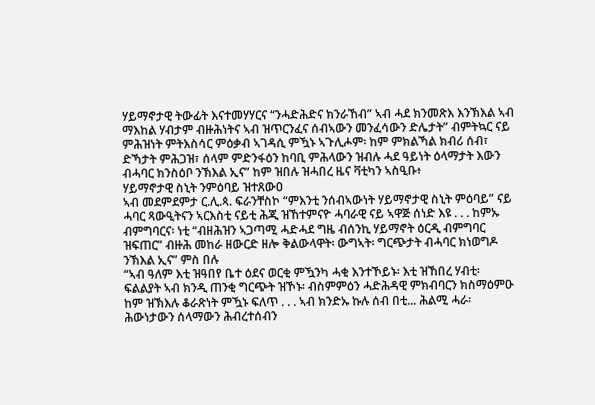ሃይማኖታዊ ትውፊት እናተመሃሃርና “ንሓድሕድና ክንራኸብ” ኣብ ሓደ ክንመጽእ እንኽእል ኣብ ማእከል ሃብታም ብዙሕነትና ኣብ ዝጥርንፈና ሰብኣውን መንፈሳውን ድሌታት” ብምትኳር ናይ ምሕዝነት ምትእስሳር ምዕቃብ ኣገዳሲ ምዃኑ ኣጉሊሖም፡ ከም ምክልኻል ክብሪ ሰብ፣ ድኻታት ምሕጋዝ፣ ሰላም ምድንፋዕን ከባቢ ምሕላውን ዝብሉ ሓደ ዓይነት ዕላማታት እውን ብሓባር ክንስዕቦ ንኽእል ኢና” ከም ዝበሉ ዝሓበረ ዜና ቫቲካን ኣስዒቡ፥
ሃይማኖታዊ ስኒት ንምዕባይ ዝተጸውዐ
ኣብ መደምደምታ ር.ሊ.ጳ. ፍራንቸስኮ “ምእንቲ ንሰብኣውነት ሃይማኖታዊ ስኒት ምዕባይ” ናይ ሓባር ጻውዒትናን ኣርእስቲ ናይቲ ሕጂ ዝኸተምናዮ ሓባራዊ ናይ ኣዋጅ ሰነድ እዩ . . . ከምኡ ብምግባርና፡ ነቲ “ብዘሕዝን ኣጋጣሚ ሓድሓደ ግዜ ብሰንኪ ሃይማኖት ዕርዲ ብምግባር ዝፍጠር” ብዙሕ መከራ ዘውርድ ዘሎ ቅልውላዋት፡ ውግኣት፡ ግርጭታት ብሓባር ክነወግዶ ንኽእል ኢና” ምስ በሉ
“ኣብ ዓለም እቲ ዝዓበየ ቤተ ዕደና ወርቂ ምዃንካ ሓቂ እንተኾይኑ፡ እቲ ዝኸበረ ሃብቲ፡ ፍልልያት ኣብ ክንዲ ጠንቂ ግርጭት ዝኾኑ፡ ብስምምዕን ሓድሕዳዊ ምክብባርን ክስማዕምዑ ከም ዝኽእሉ ቆራጽነት ምዃኑ ፍለጥ . . . ኣብ ክንድኡ ኩሉ ሰብ በቲ... ሕልሚ ሓራ፡ ሕውነታውን ሰላማውን ሕብረተሰብን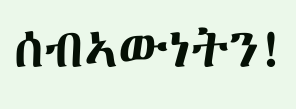ሰብኣውነትን!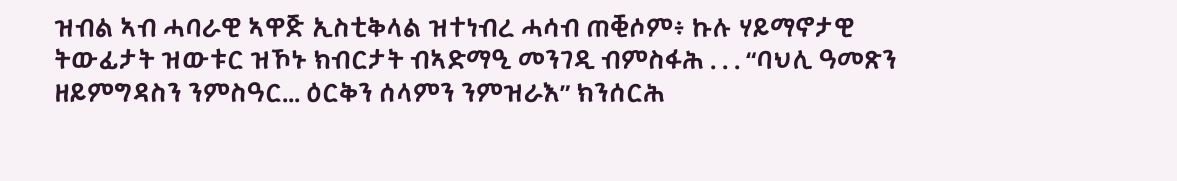ዝብል ኣብ ሓባራዊ ኣዋጅ ኢስቲቅላል ዝተነብረ ሓሳብ ጠቒሶም፥ ኩሉ ሃይማኖታዊ ትውፊታት ዝውቱር ዝኾኑ ክብርታት ብኣድማዒ መንገዲ ብምስፋሕ . . . “ባህሊ ዓመጽን ዘይምግዳስን ንምስዓር... ዕርቅን ሰላምን ንምዝራእ” ክንሰርሕ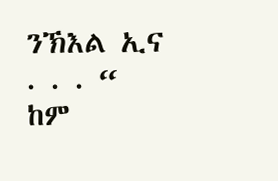ንኽእል ኢና . . . “ ከም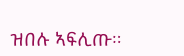ዝበሉ ኣፍሊጡ።